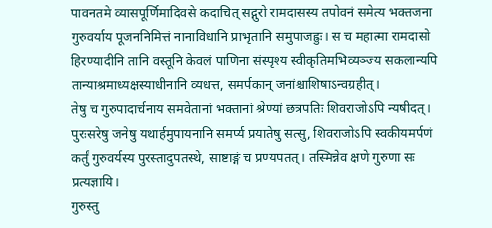पावनतमे व्यासपूर्णिमादिवसे कदाचित् सद्गुरो रामदासस्य तपोवनं समेत्य भक्तजना गुरुवर्याय पूजननिमित्तं नानाविधानि प्राभृतानि समुपाजह्रुः। स च महात्मा रामदासो हिरण्यादीनि तानि वस्तूनि केवलं पाणिना संस्पृश्य स्वीकृतिमभिव्यञ्ज्य सकलान्यपि तान्याश्रमाध्यक्षस्याधीनानि व्यधत्त, समर्पकान् जनांश्चाशिषाऽन्वग्रहीत्।
तेषु च गुरुपादार्चनाय समवेतानां भक्तानां श्रेण्यां छत्रपतिः शिवराजोऽपि न्यषीदत्। पुरःसरेषु जनेषु यथार्हमुपायनानि समर्प्य प्रयातेषु सत्सु, शिवराजोऽपि स्वकीयमर्पणं कर्तुं गुरुवर्यस्य पुरस्तादुपतस्थे, साष्टाङ्गं च प्रण्यपतत्। तस्मिन्नेव क्षणे गुरुणा सः प्रत्यज्ञायि।
गुरुस्तु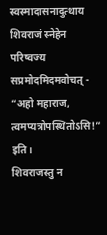स्वस्मादासनादुत्थाय शिवराजं स्नेहेन परिष्वज्य सप्रमोदमिदमवोचत् - “अहो महाराज, त्वमप्यत्रोपस्थितोऽसि!” इति।
शिवराजस्तु न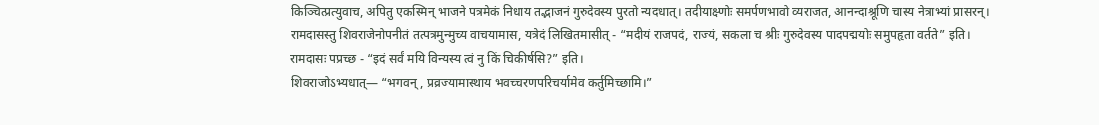किञ्चित्प्रत्युवाच, अपितु एकस्मिन् भाजने पत्रमेकं निधाय तद्भाजनं गुरुदेवस्य पुरतो न्यदधात्। तदीयाक्ष्णोः समर्पणभावो व्यराजत, आनन्दाश्रूणि चास्य नेत्राभ्यां प्रासरन्।
रामदासस्तु शिवराजेनोपनीतं तत्पत्रमुन्मुच्य वाचयामास, यत्रेदं लिखितमासीत् - “मदीयं राजपदं, राज्यं, सकला च श्रीः गुरुदेवस्य पादपद्मयोः समुपहृता वर्तते” इति।
रामदासः पप्रच्छ - “इदं सर्वं मयि विन्यस्य त्वं नु किं चिकीर्षसि?” इति।
शिवराजोऽभ्यधात्— “भगवन्, प्रव्रज्यामास्थाय भवच्चरणपरिचर्यामेव कर्तुमिच्छामि।”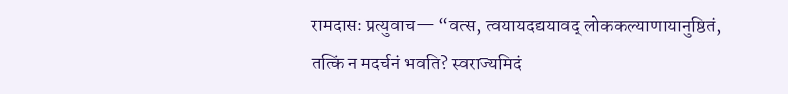रामदासः प्रत्युवाच— “वत्स, त्वयायदद्ययावद् लोककल्याणायानुष्ठितं, तत्किं न मदर्चनं भवति? स्वराज्यमिदं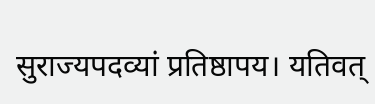सुराज्यपदव्यां प्रतिष्ठापय। यतिवत्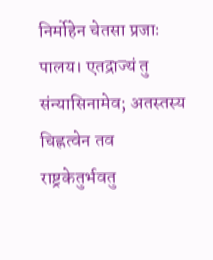निर्मोहेन चेतसा प्रजाः पालय। एतद्राज्यं तु संन्यासिनामेव; अतस्तस्य चिह्नत्वेन तव राष्ट्रकेतुर्भवतु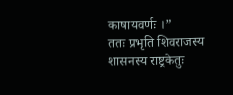काषायवर्णः ।”
ततः प्रभृति शिवराजस्य शासनस्य राष्ट्रकेतुः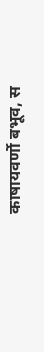काषायवर्णो बभूव, स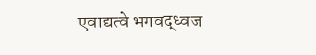एवाद्यत्वे भगवद्ध्वज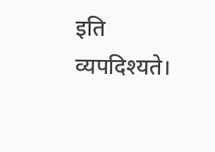इति व्यपदिश्यते।